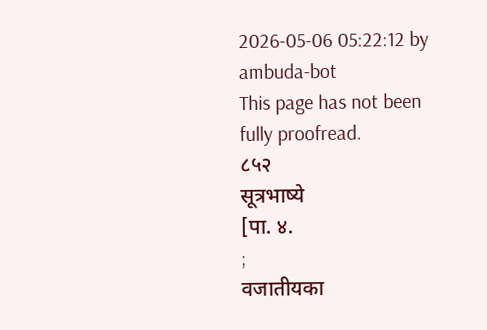2026-05-06 05:22:12 by ambuda-bot
This page has not been fully proofread.
८५२
सूत्रभाष्ये
[पा. ४.
;
वजातीयका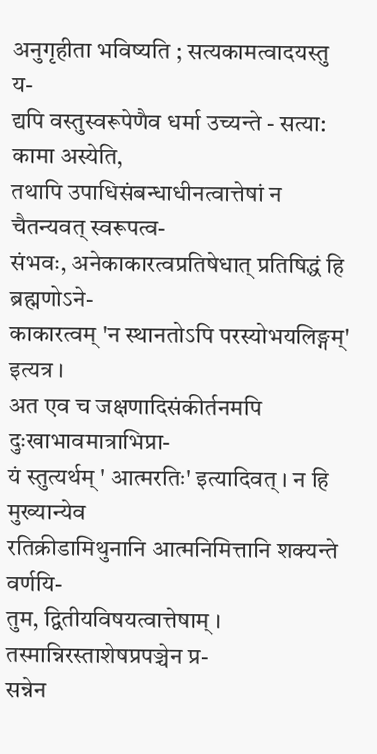अनुगृहीता भविष्यति ; सत्यकामत्वादयस्तु य-
द्यपि वस्तुस्वरूपेणैव धर्मा उच्यन्ते - सत्या: कामा अस्येति,
तथापि उपाधिसंबन्धाधीनत्वात्तेषां न चैतन्यवत् स्वरूपत्व-
संभवः, अनेकाकारत्वप्रतिषेधात् प्रतिषिद्धं हि ब्रह्मणोऽने-
काकारत्वम् 'न स्थानतोऽपि परस्योभयलिङ्गम्' इत्यत्र ।
अत एव च जक्षणादिसंकीर्तनमपि दुःखाभावमात्राभिप्रा-
यं स्तुत्यर्थम् ' आत्मरतिः' इत्यादिवत् । न हि मुख्यान्येव
रतिक्रीडामिथुनानि आत्मनिमित्तानि शक्यन्ते वर्णयि-
तुम, द्वितीयविषयत्वात्तेषाम् । तस्मान्निरस्ताशेषप्रपञ्चेन प्र-
सन्नेन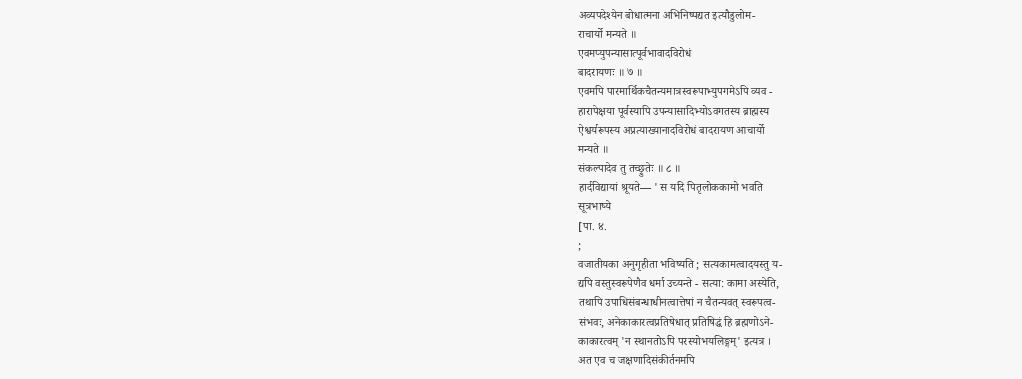अव्यपदेश्येन बोधात्मना अभिनिष्पद्यत इत्यौडुलोम-
राचार्यो मन्यते ॥
एवमप्युपन्यासात्पूर्वभावादविरोधं
बादरायणः ॥ ७ ॥
एवमपि पारमार्थिकचैतन्यमात्रस्वरूपाभ्युपगमेऽपि व्यव -
हारापेक्षया पूर्वस्यापि उपन्यासादिभ्योऽवगतस्य ब्राह्मस्य
ऐश्वर्यरूपस्य अप्रत्याख्यानादविरोधं बादरायण आचार्यो
मन्यते ॥
संकल्पादेव तु तच्छ्रुतेः ॥ ८ ॥
हार्दविद्यायां श्रूयते— ' स यदि पितृलोककामो भवति
सूत्रभाष्ये
[पा. ४.
;
वजातीयका अनुगृहीता भविष्यति ; सत्यकामत्वादयस्तु य-
द्यपि वस्तुस्वरूपेणैव धर्मा उच्यन्ते - सत्या: कामा अस्येति,
तथापि उपाधिसंबन्धाधीनत्वात्तेषां न चैतन्यवत् स्वरूपत्व-
संभवः, अनेकाकारत्वप्रतिषेधात् प्रतिषिद्धं हि ब्रह्मणोऽने-
काकारत्वम् 'न स्थानतोऽपि परस्योभयलिङ्गम्' इत्यत्र ।
अत एव च जक्षणादिसंकीर्तनमपि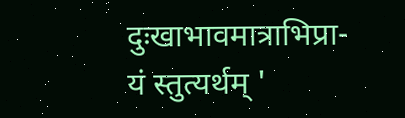दुःखाभावमात्राभिप्रा-
यं स्तुत्यर्थम् '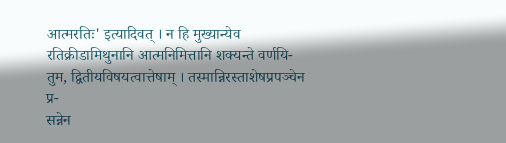आत्मरतिः' इत्यादिवत् । न हि मुख्यान्येव
रतिक्रीडामिथुनानि आत्मनिमित्तानि शक्यन्ते वर्णयि-
तुम, द्वितीयविषयत्वात्तेषाम् । तस्मान्निरस्ताशेषप्रपञ्चेन प्र-
सन्नेन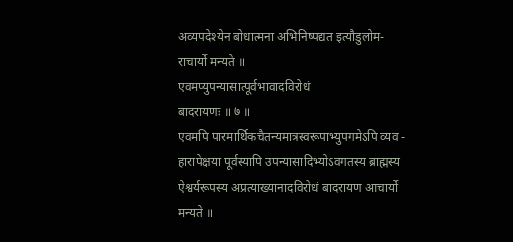अव्यपदेश्येन बोधात्मना अभिनिष्पद्यत इत्यौडुलोम-
राचार्यो मन्यते ॥
एवमप्युपन्यासात्पूर्वभावादविरोधं
बादरायणः ॥ ७ ॥
एवमपि पारमार्थिकचैतन्यमात्रस्वरूपाभ्युपगमेऽपि व्यव -
हारापेक्षया पूर्वस्यापि उपन्यासादिभ्योऽवगतस्य ब्राह्मस्य
ऐश्वर्यरूपस्य अप्रत्याख्यानादविरोधं बादरायण आचार्यो
मन्यते ॥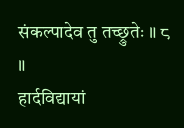संकल्पादेव तु तच्छ्रुतेः ॥ ८ ॥
हार्दविद्यायां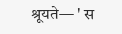श्रूयते— ' स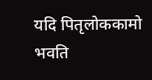यदि पितृलोककामो भवति